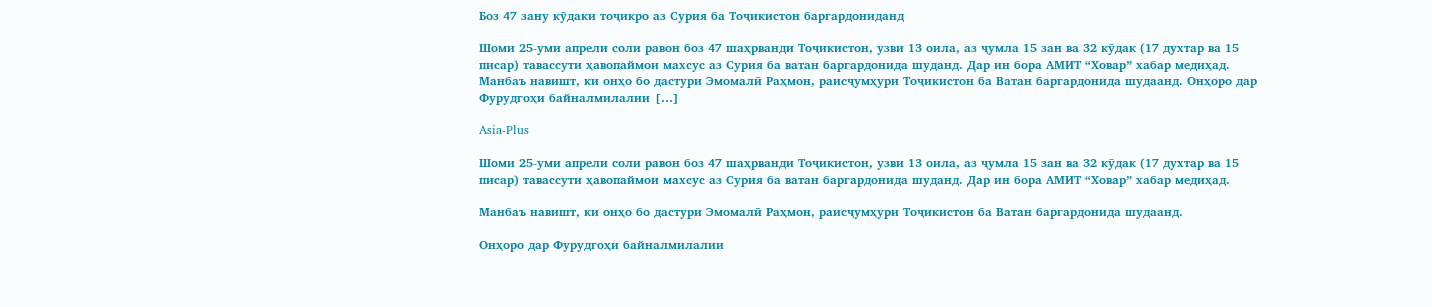Боз 47 зану кӯдаки тоҷикро аз Сурия ба Тоҷикистон баргардониданд

Шоми 25-уми апрели соли равон боз 47 шаҳрванди Тоҷикистон, узви 13 оила, аз ҷумла 15 зан ва 32 кӯдак (17 духтар ва 15 писар) тавассути ҳавопаймои махсус аз Сурия ба ватан баргардонида шуданд. Дар ин бора АМИТ “Ховар” хабар медиҳад. Манбаъ навишт, ки онҳо бо дастури Эмомалӣ Раҳмон, раисҷумҳури Тоҷикистон ба Ватан баргардонида шудаанд. Онҳоро дар Фурудгоҳи байналмилалии […]

Asia-Plus

Шоми 25-уми апрели соли равон боз 47 шаҳрванди Тоҷикистон, узви 13 оила, аз ҷумла 15 зан ва 32 кӯдак (17 духтар ва 15 писар) тавассути ҳавопаймои махсус аз Сурия ба ватан баргардонида шуданд. Дар ин бора АМИТ “Ховар” хабар медиҳад.

Манбаъ навишт, ки онҳо бо дастури Эмомалӣ Раҳмон, раисҷумҳури Тоҷикистон ба Ватан баргардонида шудаанд.

Онҳоро дар Фурудгоҳи байналмилалии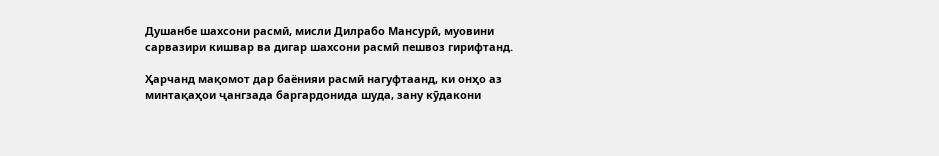Душанбе шахсони расмӣ, мисли Дилрабо Мансурӣ, муовини сарвазири кишвар ва дигар шахсони расмӣ пешвоз гирифтанд.

Ҳарчанд мақомот дар баёнияи расмӣ нагуфтаанд, ки онҳо аз минтақаҳои ҷангзада баргардонида шуда, зану кӯдакони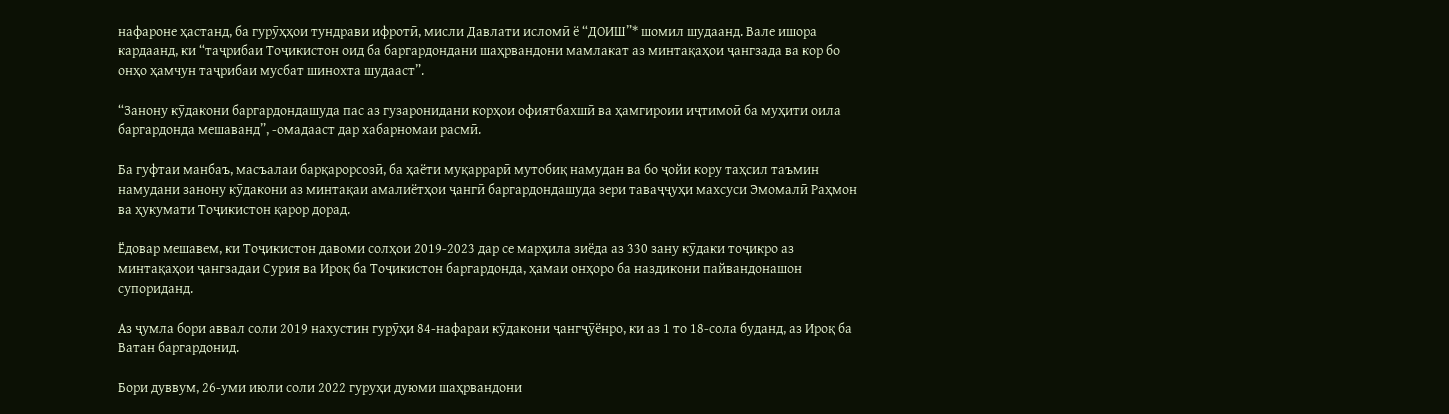нафароне ҳастанд, ба гурӯҳҳои тундрави ифротӣ, мисли Давлати исломӣ ё “ДОИШ”* шомил шудаанд. Вале ишора кардаанд, ки “таҷрибаи Тоҷикистон оид ба баргардондани шаҳрвандони мамлакат аз минтақаҳои ҷангзада ва кор бо онҳо ҳамчун таҷрибаи мусбат шинохта шудааст”.

“Занону кӯдакони баргардондашуда пас аз гузаронидани корҳои офиятбахшӣ ва ҳамгироии иҷтимоӣ ба муҳити оила баргардонда мешаванд”, -омадааст дар хабарномаи расмӣ.

Ба гуфтаи манбаъ, масъалаи барқарорсозӣ, ба ҳаёти муқаррарӣ мутобиқ намудан ва бо ҷойи кору таҳсил таъмин намудани занону кӯдакони аз минтақаи амалиётҳои ҷангӣ баргардондашуда зери таваҷҷуҳи махсуси Эмомалӣ Раҳмон ва ҳукумати Тоҷикистон қарор дорад.

Ёдовар мешавем, ки Тоҷикистон давоми солҳои 2019-2023 дар се марҳила зиёда аз 330 зану кӯдаки тоҷикро аз минтақаҳои ҷангзадаи Сурия ва Ироқ ба Тоҷикистон баргардонда, ҳамаи онҳоро ба наздикони пайвандонашон супориданд.

Аз ҷумла бори аввал соли 2019 нахустин гурӯҳи 84-нафараи кӯдакони ҷангҷӯёнро, ки аз 1 то 18-сола буданд, аз Ироқ ба Ватан баргардонид.

Бори дуввум, 26-уми июли соли 2022 гуруҳи дуюми шаҳрвандони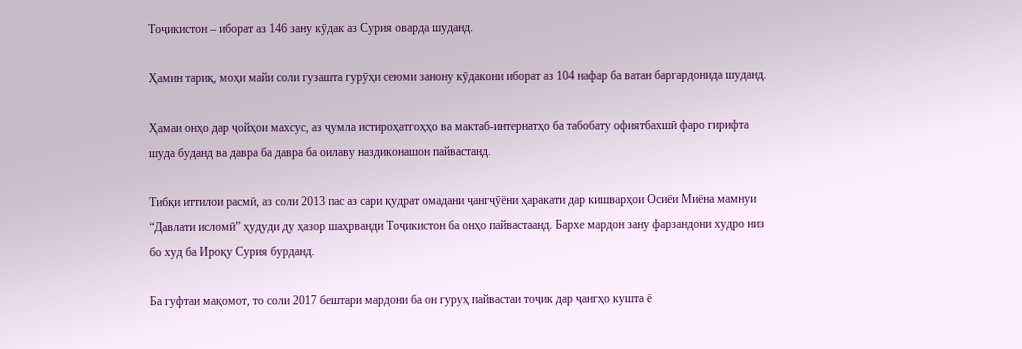Тоҷикистон – иборат аз 146 зану кӯдак аз Сурия оварда шуданд.

Ҳамин тариқ, моҳи майи соли гузашта гурӯҳи сеюми занону кӯдакони иборат аз 104 нафар ба ватан баргардонида шуданд.

Ҳамаи онҳо дар ҷойҳои махсус, аз ҷумла истироҳатгоҳҳо ва мактаб-интернатҳо ба табобату офиятбахшӣ фаро гирифта шуда буданд ва давра ба давра ба оилаву наздиконашон пайвастанд.

Тибқи иттилои расмӣ, аз соли 2013 пас аз сари қудрат омадани ҷангҷӯёни ҳаракати дар кишварҳои Осиёи Миёна мамнуи “Давлати исломӣ” ҳудуди ду ҳазор шаҳрванди Тоҷикистон ба онҳо пайвастаанд. Бархе мардон зану фарзандони худро низ бо худ ба Ироқу Сурия бурданд.

Ба гуфтаи мақомот, то соли 2017 бештари мардони ба он гуруҳ пайвастаи тоҷик дар ҷангҳо кушта ё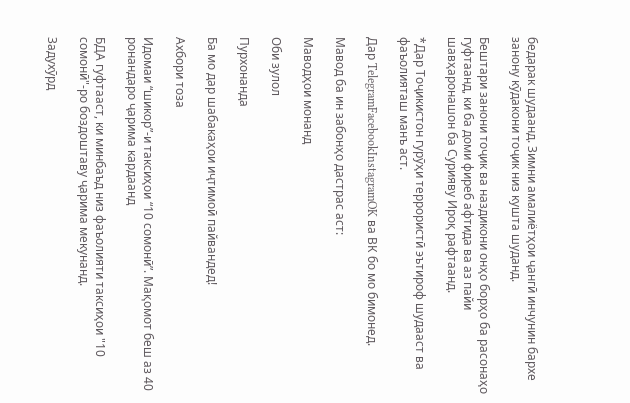бедарак шудаанд. Зимни амалиётҳои ҷангӣ инчунин бархе занону кӯдакони тоҷик низ кушта шуданд.

Бештари занони тоҷик ва наздикони онҳо борҳо ба расонаҳо гуфтаанд, ки ба доми фиреб афтида ва аз пайи шавҳаронашон ба Сурияву Ироқ рафтаанд.

*Дар Тоҷикистон гурӯҳи террористӣ эътироф шудааст ва фаъолияташ манъ аст.

Дар TelegramFacebookInstagramOK ва ВК бо мо бимонед.

Мавод ба ин забонҳо дастрас аст:

Маводҳои монанд

Оби зулол

Пурхонанда

Ба мо дар шабакаҳои иҷтимоӣ пайвандед!

Ахбори тоза

Идомаи “шикор”-и таксиҳои “10 сомонӣ”. Мақомот беш аз 40 ронандаро ҷарима кардаанд

БДА гуфтааст, ки минбаъд низ фаъолияти таксиҳои "10 сомонӣ"-ро боздоштаву ҷарима мекунанд.

Задухӯрд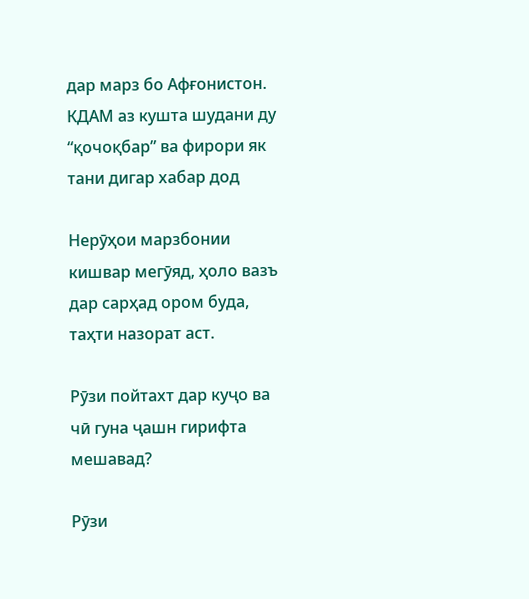дар марз бо Афғонистон. КДАМ аз кушта шудани ду “қочоқбар” ва фирори як тани дигар хабар дод

Нерӯҳои марзбонии кишвар мегӯяд, ҳоло вазъ дар сарҳад ором буда, таҳти назорат аст.

Рӯзи пойтахт дар куҷо ва чӣ гуна ҷашн гирифта мешавад?

Рӯзи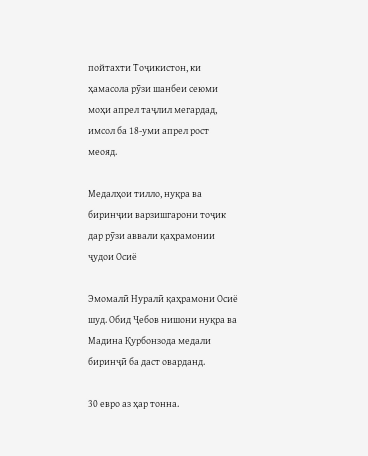пойтахти Тоҷикистон, ки ҳамасола рӯзи шанбеи сеюми моҳи апрел таҷлил мегардад, имсол ба 18-уми апрел рост меояд.

Медалҳои тилло, нуқра ва биринҷии варзишгарони тоҷик дар рӯзи аввали қаҳрамонии ҷудои Осиё

Эмомалӣ Нуралӣ қаҳрамони Осиё шуд. Обид Ҷебов нишони нуқра ва Мадина Қурбонзода медали биринҷӣ ба даст оварданд.

30 евро аз ҳар тонна.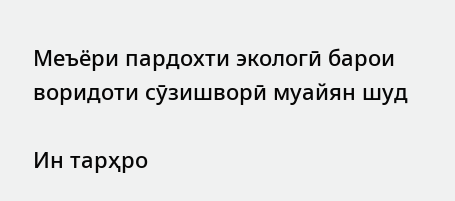Меъёри пардохти экологӣ барои воридоти сӯзишворӣ муайян шуд

Ин тарҳро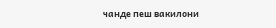чанде пеш вакилони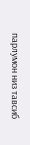парлумон низ тавсиб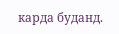карда буданд.